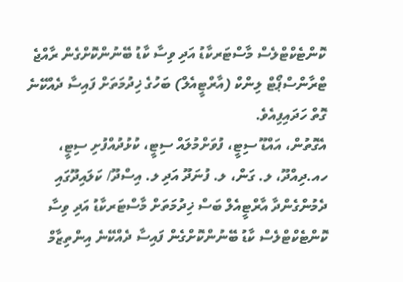ކޮންޓެކްޓްލެސް މާސްޓަރކާޑު އަދި ވިސާ ކާޑު ބޭނުންކޮށްގެން ރާއްޖެ ޓްރާންސްޕޯޓް ލިންކް (އާރްޓީއެލް) ބަހުގެ ޚިދުމަތަށް ފައިސާ ދެއްކޭނެ ގޮތް ހަދައިފިއެވެ.
އެގޮތުން، އައްޑޫ ސިޓީ، ފުވަށްމުލައް ސިޓީ، ކުޅުދުއްފުށި ސިޓީ، ހއ.ދިއްދޫ، ލ. ގަން، ލ. ފުނަދޫ އަދި ލ. އިސްދޫ/ ކަލައިދޫގައި ދެމުންގެންދާ އާރްޓީއެލް ބަސް ޚިދުމަތަށް މާސްޓަރކާޑު އަދި ވިސާ ކޮންޓެކްޓްލެސް ކާޑު ބޭނުންކޮށްގެން ފައިސާ ދެއްކޭނެ އިންތިޒާމް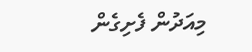މިއަދުން ފެށިގެން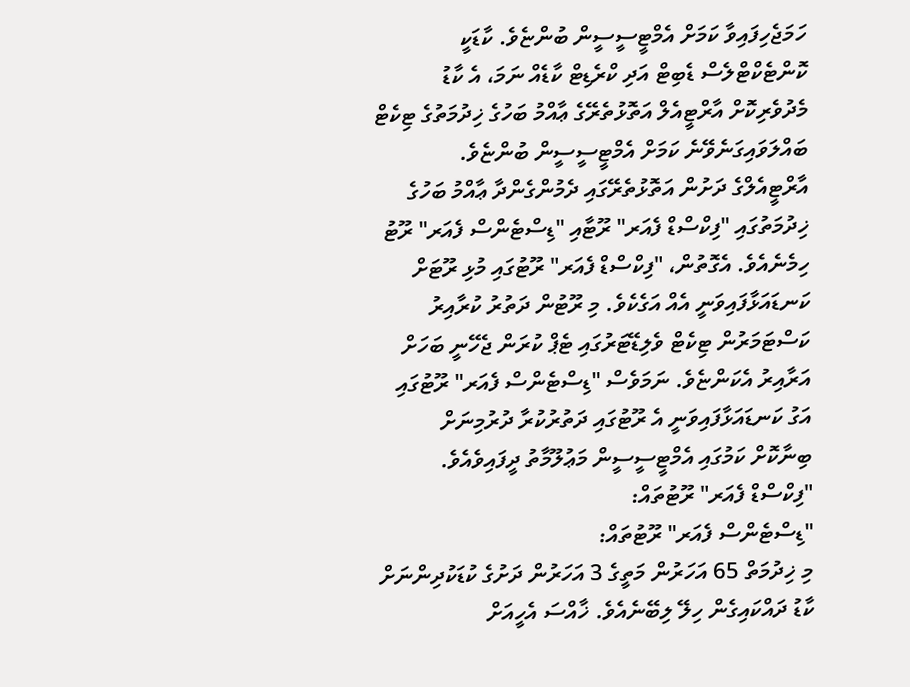ހަމަޖެހިފައިވާ ކަމަށް އެމްޓީސީސީން ބުންޏެވެ. ކާޑަކީ ކޮންޓެކްޓްލެސް ޑެބިޓް އަދި ކްރެޑިޓް ކާޑެއް ނަމަ، އެ ކާޑު މެދުވެރިކޮށް އާރްޓީއެލް އަތޮޅުތެރޭގެ ޢާއްމު ބަހުގެ ޚިދުމަތުގެ ޓިކެޓް ބައްލަވައިގަނެވޭނެ ކަމަށް އެމްޓީސީސީން ބުންޏެވެ.
އާރްޓީއެލްގެ ދަށުން އަތޮޅުތެރޭގައި ދެމުންގެންދާ ޢާއްމު ބަހުގެ ޚިދުމަތުގައި "ފިކްސްޑް ފެއަރ" ރޫޓާއި "ޑިސްޓެންސް ފެއަރ" ރޫޓު ހިމެނެއެވެ. އެގޮތުން، "ފިކްސްޑް ފެއަރ" ރޫޓުގައި މުޅި ރޫޓަށް ކަނޑައަޅާފައިވަނީ އެއް އަގެކެވެ. މި ރޫޓުން ދަތުރު ކުރާއިރު ކަސްޓަމަރުން ޓިކެޓް ވެލިޑޭޓަރުގައި ޓެޕް ކުރަން ޖެހޭނީ ބަހަށް އަރާއިރު އެކަންޏެވެ. ނަމަވެސް "ޑިސްޓެންސް ފެއަރ" ރޫޓުގައި އަގު ކަނޑައަޅާފައިވަނީ އެ ރޫޓުގައި ދަތުރުކުރާ ދުރުމިނަށް ބިނާކޮށް ކަމުގައި އެމްޓީސީސީން މަޢުލޫމާތު ދީފައިވެއެވެ.
"ފިކްސްޑް ފެއަރ" ރޫޓުތައް:
"ޑިސްޓެންސް ފެއަރ" ރޫޓުތައް:
މި ޚިދުމަތް 65 އަހަރުން މަތީގެ 3 އަހަރުން ދަށުގެ ކުޑަކުދިންނަށް ކާޑު ދައްކައިގެން ހިލޭ ލިބޭނެއެވެ. ޚާއްސަ އެހީއަށް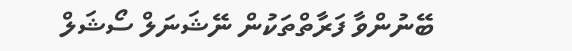ބޭނުންވާ ފަރާތްތަކުން ނޭޝަނަލް ސޯޝަލް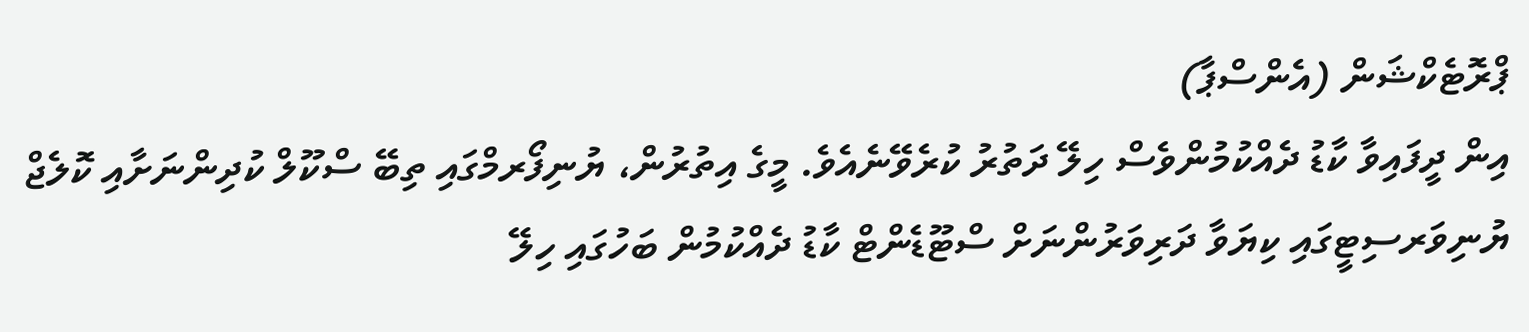ޕްރޮޓެކްޝަން (އެންސްޕާ)
އިން ދީފައިވާ ކާޑު ދެއްކުމުންވެސް ހިލޭ ދަތުރު ކުރެވޭނެއެވެ. މީގެ އިތުރުން، ޔުނިފޯރމްގައި ތިބޭ ސްކޫލް ކުދިންނަށާއި ކޮލެޖް ޔުނިވަރސިޓީގައި ކިޔަވާ ދަރިވަރުންނަށް ސްޓޫޑެންޓް ކާޑު ދެއްކުމުން ބަހުގައި ހިލޭ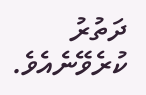ދަތުރު ކުރެވޭނެއެވެ.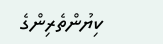ކިޔުންތެރިންގެ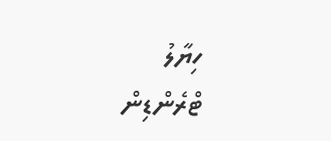ހިޔާލު
ޓްރެންޑިން